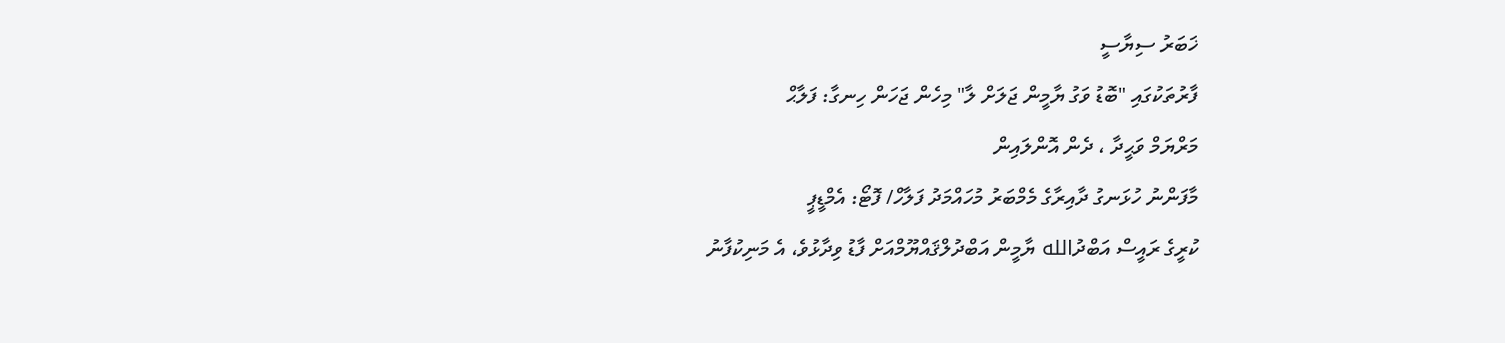ޚަބަރު ސިޔާސީ
ފާރުތަކުގައި "ބޮޑު ވަގު ޔާމީން ޖަލަށް ލާ" މިހެން ޖަހަން ހިނގާ: ފަލާޙް
މަރްޔަމް ވަޙީދާ ، ދެން އޮންލައިން
މާފަންނު ހުޅަނގު ދާއިރާގެ މެމްބަރު މުހައްމަދު ފަލާހް/ ފޮޓޯ: އެމްޑީޕީ
ކުރީގެ ރައީސް އަބްދުالله ޔާމީން އަބްދުލްޤައްޔޫމްއަށް ފާޑު ވިދާޅުވެ، އެ މަނިކުފާނު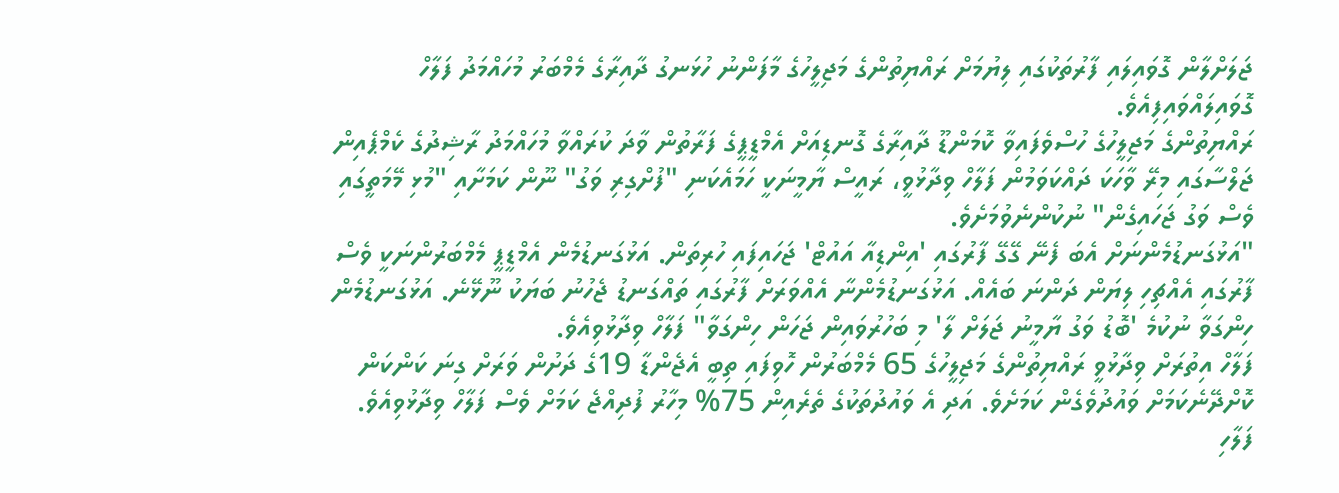ޖަލަށްލާން ގޮވައިލައި ފާރުތަކުގައި ލިޔުމަށް ރައްޔިތުންގެ މަޖިލީހުގެ މާފަންނު ހުޅަނގު ދާއިރާގެ މެމްބަރު މުހައްމަދު ފަލާހް ގޮވައިލައްވައިފިއެވެ.
ރައްޔިތުންގެ މަޖިލީހުގެ ހުސްވެފައިވާ ކޮމަންޑޫ ދާއިރާގެ ގޮނޑިއަށް އެމްޑީޕީގެ ފަރާތުން ވާދަ ކުރައްވާ މުހައްމަދު ރާޝިދުގެ ކެމްޕެއިން ޖަލްސާގައި މިރޭ ވާހަކަ ދައްކަވަމުން ފަލާހް ވިދާޅުވީ، ރައީސް ޔާމީނަކީ ހަމައެކަނި "ފުށްގިރި ވަގު" ނޫން ކަމަށާއި "މުޅި މޭމަތީގައި ވެސް ވަގު ޖަހައިގެން" ނުކުންނެވުމަށެވެ.
"އަޅުގަނޑުމެންނަށް އެބަ ފެނޭ ގޭގޭ ފާރުގައި 'އިންޑިއާ އައުޓް' ޖަހައިފައި ހުރިތަން. އަޅުގަނޑުމެން އެމްޑީޕީ މެމްބަރުންނަކީ ވެސް ފާރުގައި އެއްޗިހި ލިޔަން ދަންނަ ބައެއް. އަޅުގަނޑުމެންނާ އެއްވަރަށް ފާރުގައި ތައްގަނޑު ޖެހުނު ބަޔަކު ނޫޅޭނެ. އަޅުގަނޑުމެން ހިންގަވާ ނުކުމެ 'ބޮޑު ވަގު ޔާމީނު ޖަލަށް ލާ' މި ބަހުރުވައިން ޖަހަން ހިންގަވާ" ފަލާހް ވިދާޅުވިއެވެ.
ފަލާހް އިތުރަށް ވިދާޅުވީ ރައްޔިތުންގެ މަޖިލީހުގެ 65 މެމްބަރުން ހޮވިފައި ތިބީ އެޖެންޑާ 19ގެ ދަށުން ވަރަށް ގިނަ ކަންކަން ކޮށްދޭނެކަމަށް ވައުދުވެގެން ކަމަށެވެ. އަދި އެ ވައުދުތަކުގެ ތެރެއިން 75% މިހާރު ފުދިއްޖެ ކަމަށް ވެސް ފަލާހް ވިދާޅުވިއެވެ.
ފަލާހި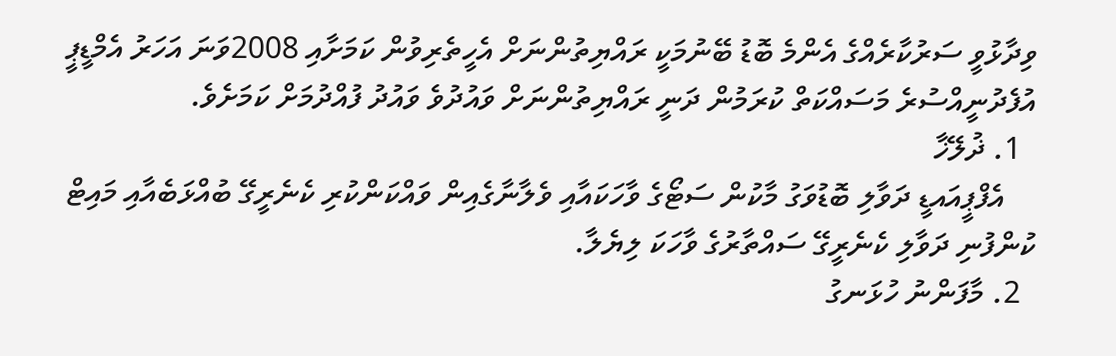ވިދާޅުވީ ސަރުކާރެއްގެ އެންމެ ބޮޑު ބޭނުމަކީ ރައްޔިތުންނަށް އެހީތެރިވުން ކަމަށާއި 2008ވަނަ އަހަރު އެމްޑީޕީ އުފެދުނީއްސުރެ މަސައްކަތް ކުރަމުން ދަނީ ރައްޔިތުންނަށް ވައުދުވެ ވައުދު ފުއްދުމަށް ކަމަށެވެ.
  1. ޛުލޭޚާ
    އެފްޕީއައޑީ ދަވާލި ބޮޑުވަގު މާކުން ސަޓޯގެ ވާހަކައާއި ވެލާނާގެއިން ވައްކަންކުރި ކެނެރީގޭ ބުއްޅަބެއާއި މައިޓް ކުންފުނި ދަވާލި ކެނެރީގޭ ސައްތާރުގެ ވާހަކަ ލިޔެލާ.
  2. މާފަންނު ހުޅަނގު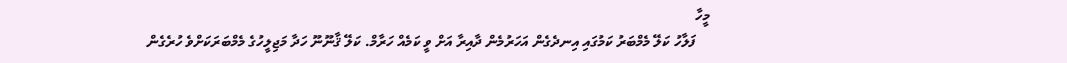މީހާ
    ފަލާހު ކަލޭ މެމްބަރު ކަމުގައި އިނދެގެން އަހަރުމެން ދާއިރާ އަށް ވީ ކަމެއް ހަރާމް. ކަލޭ ޤާނޫނޫ ހަދާ މަޖިލީހުގެ މެމްބަރަކަށްވެ ހުރެގެން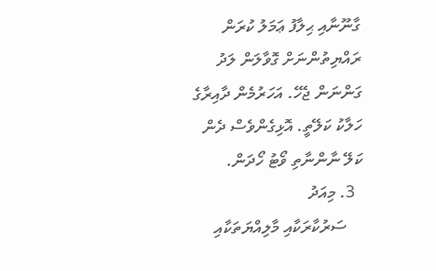ގާނޫނާއި ޙިލާފު ޢަމަލު ކުރަން ރައްޔިތުންނަށް ގޮވާލަން ލަދު ގަންނަން ޖެހޭ. އަހަރުމެން ދާއިރާގެ ހަލާކު ކަލޭތީ. އޮޅިގެންވެސް ދެން ކަލޭ ނާންނާތި ވޯޓު ހޯދަން.
  3. މިއަދު
    ސަރުކާރަކާއި މާލިއްޔަތަކާއި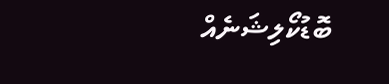ބޮޑުކޯލިޝަނެއް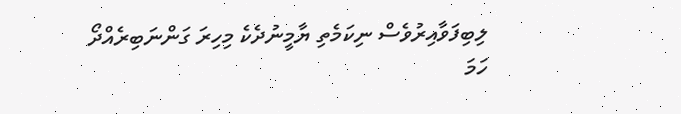ލިބިފަވާއިރުވެސް ނިކަމެތި ޔާމީނުދެކެ މިހިރަ ގަންނަބިރެއްދޯ ހަމަ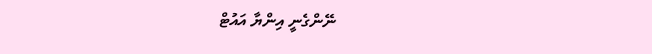ނޭންގެނީ އިންޔާ އައުޓް